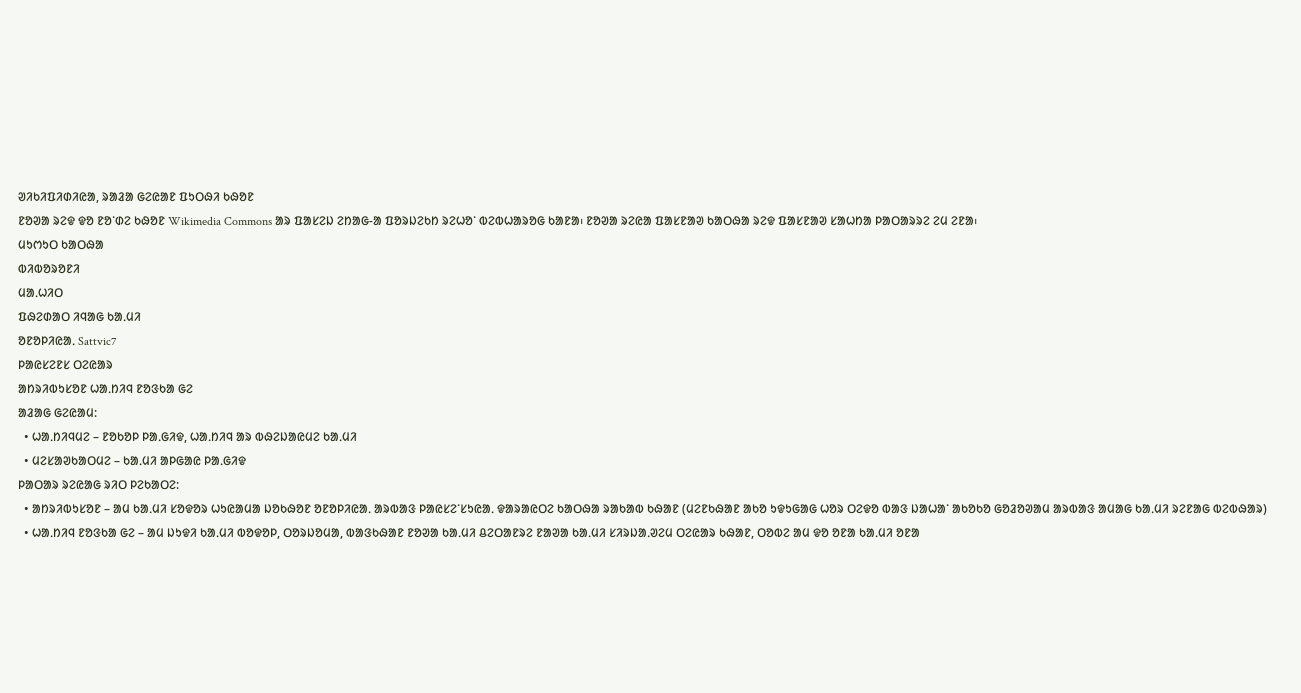ᱣᱤᱠᱤᱯᱤᱰᱤᱭᱟ, ᱨᱟᱲᱟ ᱜᱮᱭᱟᱱ ᱯᱩᱛᱷᱤ ᱠᱷᱚᱱ
ᱱᱚᱣᱟ ᱨᱮᱫ ᱫᱚ ᱱᱚᱸᱰᱮ ᱠᱷᱚᱱ Wikimedia Commons ᱟᱨ ᱯᱟᱥᱮᱡ ᱮᱴᱟᱜ-ᱟ ᱯᱚᱨᱡᱮᱠᱴ ᱨᱮᱦᱚᱸ ᱵᱮᱵᱦᱟᱨᱚᱜ ᱠᱟᱱᱟ᱾ ᱱᱚᱣᱟ ᱨᱮᱭᱟ ᱯᱟᱥᱱᱟᱣ ᱠᱟᱛᱷᱟ ᱨᱮᱫ ᱯᱟᱥᱱᱟᱣ ᱥᱟᱦᱴᱟ ᱞᱟᱛᱟᱨᱨᱮ ᱮᱢ ᱮᱱᱟ᱾
ᱢᱩᱬᱩᱛ ᱠᱟᱛᱷᱟ
ᱵᱤᱵᱚᱨᱚᱱᱤ
ᱢᱟᱹᱦᱤᱛ
ᱯᱷᱮᱰᱟᱛ ᱤᱧᱟᱜ ᱠᱟᱹᱢᱤ
ᱚᱱᱚᱞᱤᱭᱟᱹ Sattvic7
ᱞᱟᱭᱥᱮᱱᱥ ᱛᱮᱭᱟᱨ
ᱟᱴᱨᱤᱵᱩᱥᱚᱱ ᱦᱟᱹᱴᱤᱧ ᱱᱚᱝᱠᱟ ᱜᱮ
ᱟᱲᱟᱜ ᱜᱮᱭᱟᱢ:
  • ᱦᱟᱹᱴᱤᱧᱢᱮ – ᱱᱚᱠᱚᱞ ᱞᱟᱹᱜᱤᱫ, ᱦᱟᱹᱴᱤᱧ ᱟᱨ ᱵᱷᱮᱡᱟᱭᱢᱮ ᱠᱟᱹᱢᱤ
  • ᱢᱮᱥᱟᱣᱠᱟᱛᱢᱮ – ᱠᱟᱹᱢᱤ ᱟᱞᱜᱟᱭ ᱞᱟᱹᱜᱤᱫ
ᱞᱟᱛᱟᱨ ᱨᱮᱭᱟᱜ ᱨᱤᱛ ᱞᱮᱠᱟᱛᱮ:
  • ᱟᱴᱨᱤᱵᱩᱥᱚᱱ – ᱟᱢ ᱠᱟᱹᱢᱤ ᱥᱚᱫᱚᱨ ᱦᱩᱭᱟᱢᱟ ᱡᱚᱠᱷᱚᱱ ᱚᱱᱚᱞᱤᱭᱟᱹ ᱟᱨᱵᱟᱝ ᱞᱟᱭᱥᱮᱸᱥᱩᱭᱟᱹ ᱫᱟᱨᱟᱭᱛᱮ ᱠᱟᱛᱷᱟ ᱨᱟᱠᱟᱵ ᱠᱷᱟᱱ (ᱢᱮᱱᱠᱷᱟᱱ ᱟᱠᱚ ᱩᱫᱩᱜᱟᱜ ᱦᱚᱨ ᱛᱮᱫᱚ ᱵᱟᱝ ᱡᱟᱦᱟᱸ ᱟᱠᱚᱠᱚ ᱜᱚᱲᱚᱣᱟᱢ ᱟᱨᱵᱟᱝ ᱟᱢᱟᱜ ᱠᱟᱹᱢᱤ ᱨᱮᱱᱟᱜ ᱵᱮᱵᱷᱟᱨ)
  • ᱦᱟᱹᱴᱤᱧ ᱱᱚᱝᱠᱟ ᱜᱮ – ᱟᱢ ᱡᱩᱫᱤ ᱠᱟᱹᱢᱤ ᱵᱚᱫᱚᱞ, ᱛᱚᱨᱡᱚᱢᱟ, ᱵᱟᱝᱠᱷᱟᱱ ᱱᱚᱣᱟ ᱠᱟᱹᱢᱤ ᱪᱮᱛᱟᱱᱨᱮ ᱱᱟᱣᱟ ᱠᱟᱹᱢᱤ ᱥᱤᱨᱡᱟᱹᱣᱮᱢ ᱛᱮᱭᱟᱨ ᱠᱷᱟᱱ, ᱛᱚᱵᱮ ᱟᱢ ᱫᱚ ᱚᱱᱟ ᱠᱟᱹᱢᱤ ᱚᱱᱟ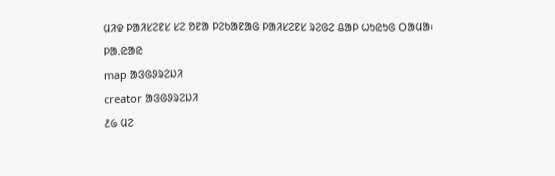ᱢᱤᱫ ᱞᱟᱤᱥᱮᱱᱥ ᱥᱮ ᱚᱱᱟ ᱞᱮᱠᱟᱱᱟᱜ ᱞᱟᱤᱥᱮᱱᱥ ᱨᱮᱜᱮ ᱪᱟᱞ ᱦᱩᱭᱩᱜ ᱛᱟᱢᱟ᱾
ᱞᱟ.ᱭᱟᱭ
map ᱟᱝᱜᱽᱨᱮᱡᱤ
creator ᱟᱝᱜᱽᱨᱮᱡᱤ
᱒᱙ ᱢᱮ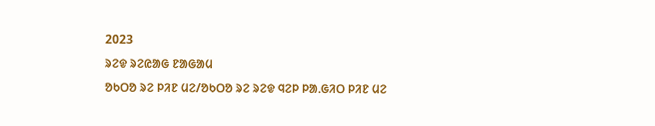2023
ᱨᱮᱫ ᱨᱮᱭᱟᱜ ᱱᱟᱜᱟᱢ
ᱚᱠᱛᱚ ᱨᱮ ᱞᱤᱱ ᱢᱮ/ᱚᱠᱛᱚ ᱨᱮ ᱨᱮᱫ ᱧᱮᱞ ᱞᱟᱹᱜᱤᱛ ᱞᱤᱱ ᱢᱮ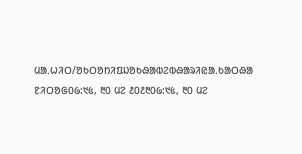ᱢᱟᱹᱦᱤᱛ/ᱚᱠᱛᱚᱴᱤᱯᱡᱚᱠᱷᱟᱵᱮᱵᱷᱟᱨᱤᱭᱟᱹᱠᱟᱛᱷᱟ
ᱱᱤᱛᱚᱜ᱐᱙:᱑᱕, ᱓᱐ ᱢᱮ ᱒᱐᱒᱓᱐᱙:᱑᱕, ᱓᱐ ᱢᱮ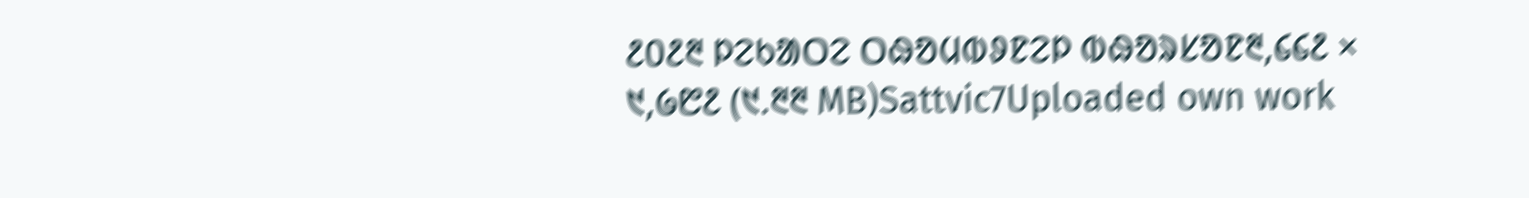᱒᱐᱒᱓ ᱞᱮᱠᱟᱛᱮ ᱛᱷᱚᱢᱵᱽᱱᱮᱞ ᱵᱷᱚᱨᱥᱚᱱ᱓,᱔᱔᱒ × ᱑,᱙᱘᱒ (᱑.᱓᱓ MB)Sattvic7Uploaded own work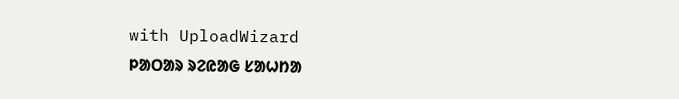with UploadWizard
ᱞᱟᱛᱟᱨ ᱨᱮᱭᱟᱜ ᱥᱟᱦᱴᱟ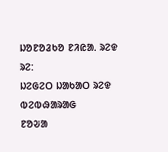ᱡᱚᱱᱚᱲᱠᱚ ᱱᱤᱭᱟᱹ ᱨᱮᱫ ᱨᱮ:
ᱡᱮᱜᱮᱛ ᱡᱟᱠᱟᱛ ᱨᱮᱫ ᱵᱮᱵᱷᱟᱨᱟᱜ
ᱱᱚᱶᱟ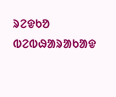ᱨᱮᱫᱠᱚ ᱵᱮᱵᱷᱟᱨᱟᱠᱟᱫ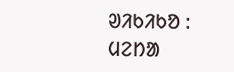ᱣᱤᱠᱤᱠᱚ :
ᱢᱮᱴᱟ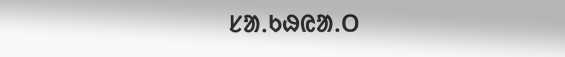ᱥᱟᱹᱠᱷᱭᱟᱹᱛ